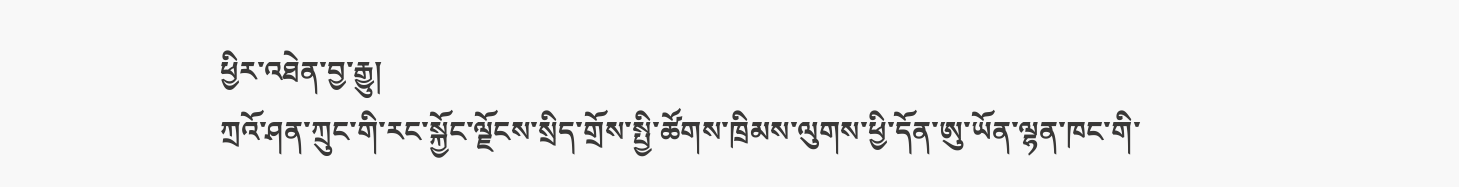ཕྱིར་འཐེན་བྱ་རྒྱུ།
ཀྲའོ་ཤན་ཀྲུང་གི་རང་སྐྱོང་ལྗོངས་སྲིད་གྲོས་སྤྱི་ཚོགས་ཁྲིམས་ལུགས་ཕྱི་དོན་ཨུ་ཡོན་ལྷན་ཁང་གི་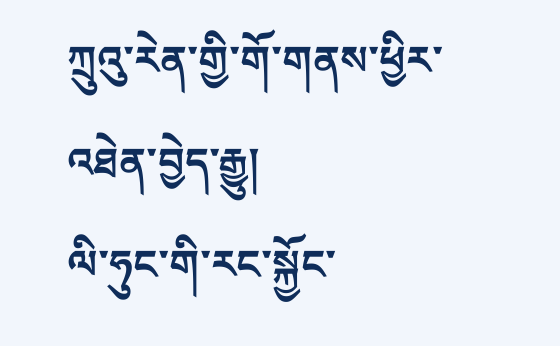ཀྲུའུ་རེན་གྱི་གོ་གནས་ཕྱིར་འཐེན་བྱེད་རྒྱུ།
ལི་ཧུང་གི་རང་སྐྱོང་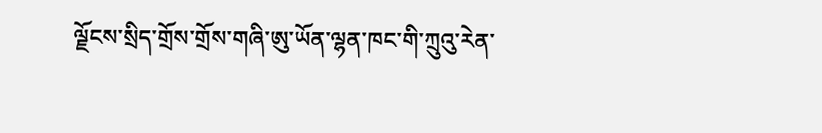ལྗོངས་སྲིད་གྲོས་གྲོས་གཞི་ཨུ་ཡོན་ལྷན་ཁང་གི་ཀྲུའུ་རེན་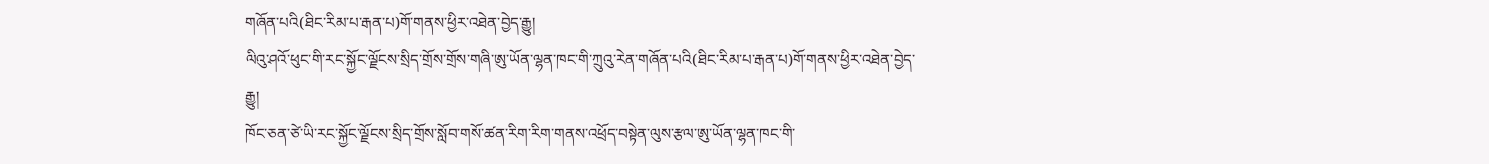གཞོན་པའི(ཐིང་རིམ་པ་རྒན་པ)གོ་གནས་ཕྱིར་འཐེན་བྱེད་རྒྱུ།
ལིའུ་ཤའོ་ཕུང་གི་རང་སྐྱོང་ལྗོངས་སྲིད་གྲོས་གྲོས་གཞི་ཨུ་ཡོན་ལྷན་ཁང་གི་ཀྲུའུ་རེན་གཞོན་པའི(ཐིང་རིམ་པ་རྒན་པ)གོ་གནས་ཕྱིར་འཐེན་བྱེད་རྒྱུ།
ཁོང་ཅན་ཙེ་ཡི་རང་སྐྱོང་ལྗོངས་སྲིད་གྲོས་སློབ་གསོ་ཚན་རིག་རིག་གནས་འཕྲོད་བསྟེན་ལུས་རྩལ་ཨུ་ཡོན་ལྷན་ཁང་གི་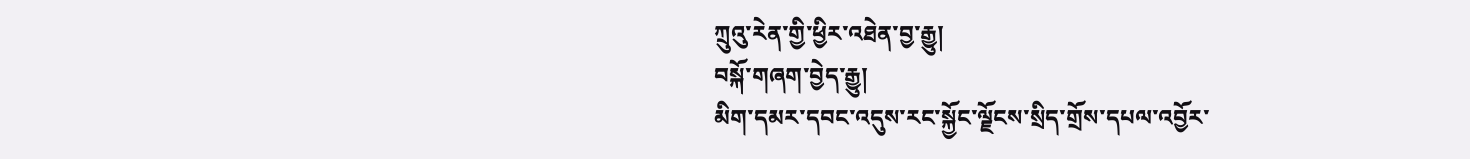ཀྲུའུ་རེན་གྱི་ཕྱིར་འཐེན་བྱ་རྒྱུ།
བསྐོ་གཞག་བྱེད་རྒྱུ།
མིག་དམར་དབང་འདུས་རང་སྐྱོང་ལྗོངས་སྲིད་གྲོས་དཔལ་འབྱོར་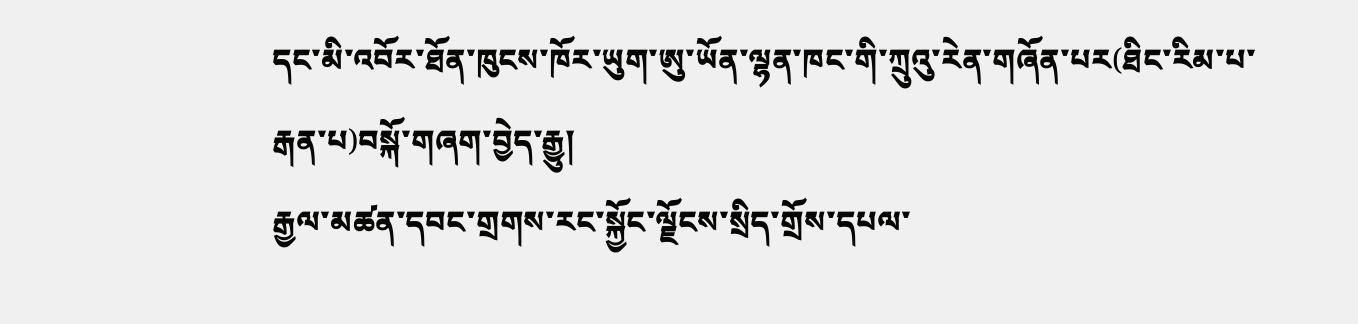དང་མི་འབོར་ཐོན་ཁུངས་ཁོར་ཡུག་ཨུ་ཡོན་ལྷན་ཁང་གི་ཀྲུའུ་རེན་གཞོན་པར(ཐིང་རིམ་པ་རྒན་པ)བསྐོ་གཞག་བྱེད་རྒྱུ།
རྒྱལ་མཚན་དབང་གྲགས་རང་སྐྱོང་ལྗོངས་སྲིད་གྲོས་དཔལ་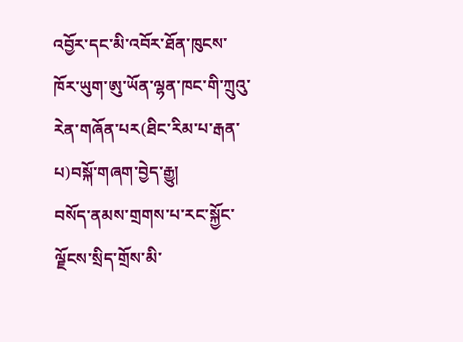འབྱོར་དང་མི་འབོར་ཐོན་ཁུངས་ཁོར་ཡུག་ཨུ་ཡོན་ལྷན་ཁང་གི་ཀྲུའུ་རེན་གཞོན་པར(ཐིང་རིམ་པ་རྒན་པ)བསྐོ་གཞག་བྱེད་རྒྱུ།
བསོད་ནམས་གྲགས་པ་རང་སྐྱོང་ལྗོངས་སྲིད་གྲོས་མི་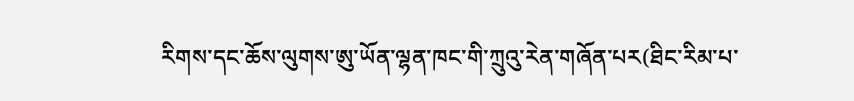རིགས་དང་ཆོས་ལུགས་ཨུ་ཡོན་ལྷན་ཁང་གི་ཀྲུའུ་རེན་གཞོན་པར(ཐིང་རིམ་པ་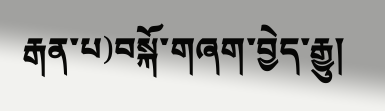རྒན་པ)བསྐོ་གཞག་བྱེད་རྒྱུ།